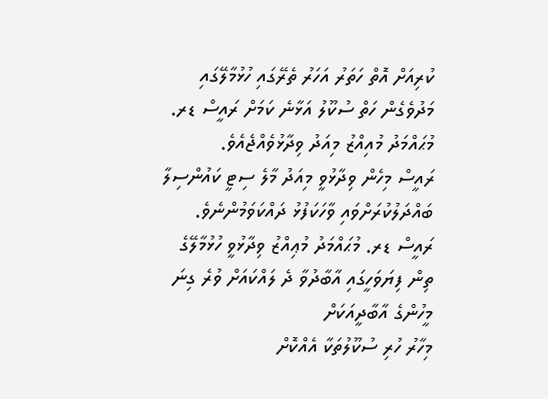ކުރިއަށް އޮތް ހަތަރު އަހަރު ތެރޭގައި ހުޅުމާލޭގައި މަދުވެގެން ހަތް ސުކޫލު އަޅާނެ ކަމަށް ރައީސް ޑރ. މުޙައްމަދު މުއިއްޒު މިއަދު ވިދާޅުވެއްޖެއެވެ.
ރައީސް މިހެން ވިދާޅުވީ މިއަދު މާލެ ސިޓީ ކައުންސިލާ ބައްދަލުކުރަށްވައި ވާހަކަފުޅު ދައްކަވަމުންނެވެ.
ރައީސް ޑރ. މުޙައްމަދު މުޢިއްޒު ވިދާޅުވީ ހުޅުމާލޭގެ ތިން ފިޔަވަހީގައި އާބާދުވާ ދެ ލައްކައަށް ވުރެ ގިނަ މީހުންގެ އާބާދީއަކަށް
މިހާރު ހުރި ސުކޫލުތަކާ އެއްކޮށް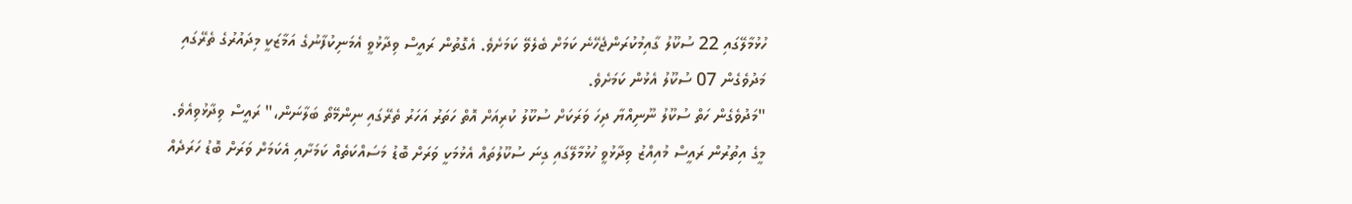ހުޅުމާލޭގައި 22 ސުކޫލު ގާއިމުކުރަންޖެހޭނެ ކަމަށް ބެލެވޭ ކަމަށެވެ. އެގޮތުން ރައީސް ވިދާޅުވީ އެމަނިކުފާނުގެ އަމާޒަކީ މިދައުރުގެ ތެރޭގައި މަދުވެގެން 07 ސުކޫލު އެޅުން ކަމަށެވެ.
"މަދުވެގެން ހަތް ސުކޫލު ނޫނިއްޔާ ދިހަ ވަރަކަށް ސުކޫލު ކުރިއަށް އޮތް ހަތަރު އަހަރު ތެރޭގައި ނިންމޭތޯ ބަލާނަން،" ރައީސް ވިދާޅުވިއެވެ.
މީގެ އިތުރުން ރައީސް މުއިއްޒު ވިދާޅުވީ ހުޅުމާލޭގައި ގިނަ ސުކޫލުތައް އެޅުމަކީ ވަރަށް ބޮޑު މަސައްކަތެއް ކަމަށާއި އެކަމަށް ވަރަށް ބޮޑު ހަރަދެއް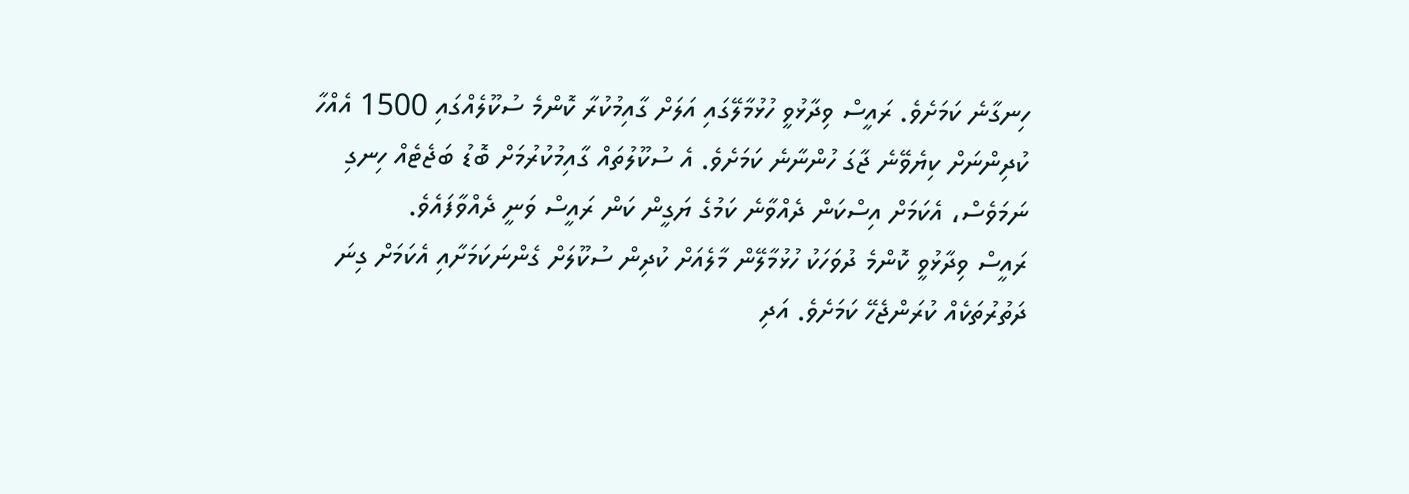ހިނގާނެ ކަމަށެވެ. ރައީސް ވިދާޅުވީ ހުޅުމާލޭގައި އަލަށް ގާއިމުކުރާ ކޮންމެ ސުކޫލެއްގައި 1500 އެއްހާ ކުދިންނަށް ކިޔެވޭނެ ޖާގަ ހުންނާނެ ކަމަށެވެ. އެ ސުކޫލުތައް ގާއިމުކުރުމަށް ބޮޑު ބަޖެޓެއް ހިނގި ނަމަވެސް، އެކަމަށް އިސްކަން ދެއްވާނެ ކަމުގެ ޔަގީން ކަން ރައީސް ވަނީ ދެއްވާފައެވެ.
ރައީސް ވިދާޅުވީ ކޮންމެ ދުވަހަކު ހުޅުމާލޭން މާލެއަށް ކުދިން ސުކޫލަށް ގެންނަކަމަށާއި އެކަމަށް ގިނަ ދަތުރުތަކެއް ކުރަންޖެހޭ ކަމަށެވެ. އަދި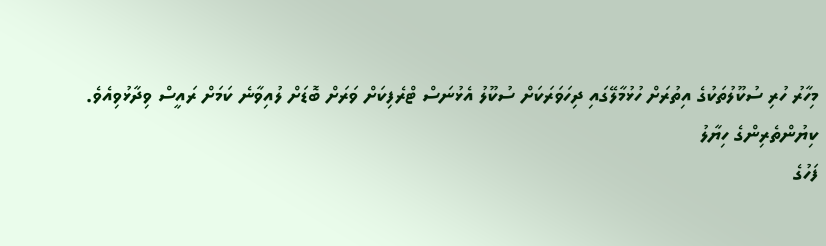މިހާރު ހުރި ސުކޫލުތަކުގެ އިތުރަށް ހުޅުމާލޭގައި ދިހަވަރަކަށް ސުކޫލު އެޅުނަސް ޓްރެފިކަށް ވަރަށް ބޮޑަށް ލުއިވާނެ ކަމަށް ރައީސް ވިދާޅުވިއެވެ.
ކިޔުންތެރިންގެ ހިޔާލު
ފަހުގެ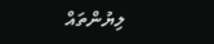ލިޔުންތައް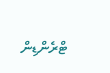ޓްރެންޑިން